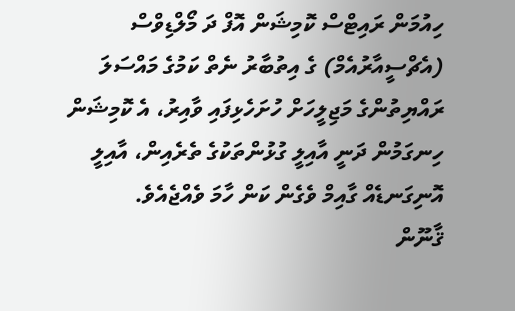ހިއުމަން ރައިޓްސް ކޮމިޝަން އޮފް ދަ މޯލްޑިވްސް (އެޗްސީއާރުއެމް) ގެ އިތުބާރު ނެތް ކަމުގެ މައްސަލަ ރައްޔިތުންގެ މަޖިލީހަށް ހުށަހެޅިފައި ވާއިރު، އެ ކޮމިޝަން ހިނގަމުން ދަނީ އާއިލީ ގުޅުންތަކުގެ ތެރެއިން، އާއިލީ އޮނިގަނޑެއް ގާއިމް ވެގެން ކަން ހާމަ ވެއްޖެއެވެ.
ޤާނޫން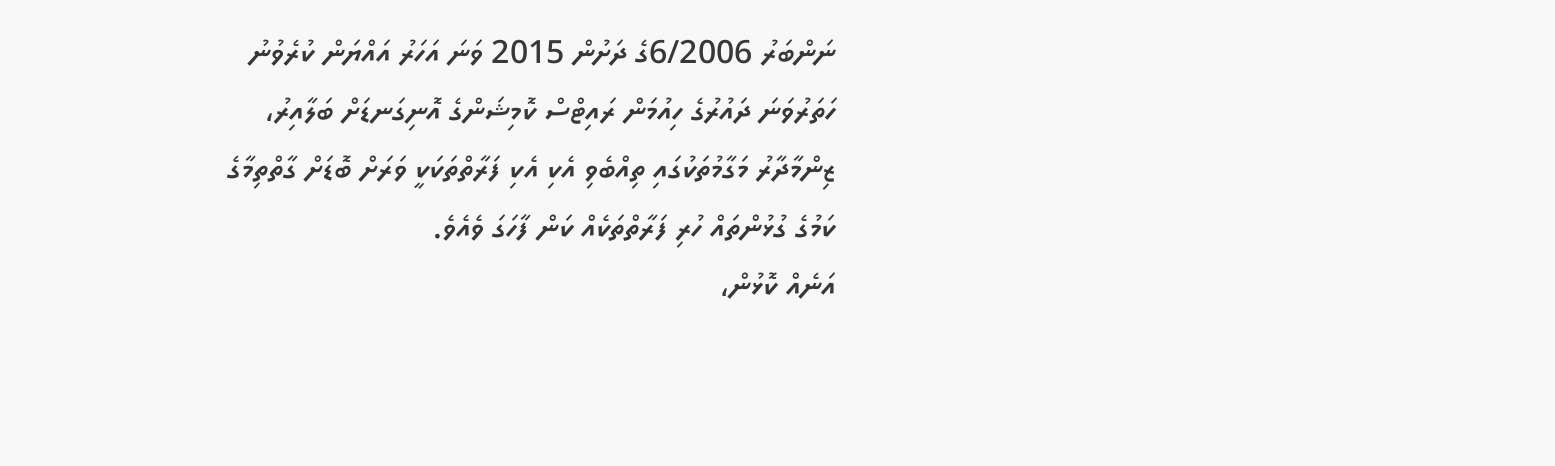ނަންބަރު 6/2006ގެ ދަށުން 2015 ވަނަ އަހަރު އައްޔަން ކުރެވުނު ހަތަރުވަނަ ދައުރުގެ ހިއުމަން ރައިޓްސް ކޮމިޝަންގެ އޮނިގަނޑަށް ބަލާއިރު، ޒިންމާދާރު މަގާމުތަކުގައި ތިއްބެވި އެކި އެކި ފަރާތްތަކަކީ ވަރަށް ބޮޑަށް ގާތްތިމާގެ ކަމުގެ ގުޅުންތައް ހުރި ފަރާތްތަކެއް ކަން ފާހަގަ ވެއެވެ.
އަނެއް ކޮޅުން،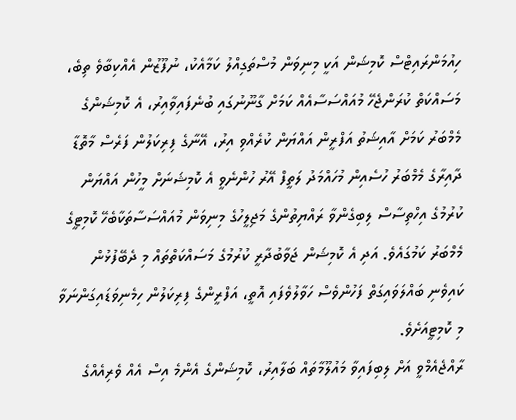ހިއުމަންރައިޓްސް ކޮމިޝަން އަކީ މިނިވަން މުސްތަގިއްލު ކަމާއެކު، ނުފޫޒުން އެއްކިބާވެ ތިބެ، މަސައްކަތް ކުރަންޖެހޭ މުއައްސަސާއެއް ކަމަށް ގާނޫނުގައި ބުނެފައިވާއިރު، އެ ކޮމިޝަންގެ މެމްބަރު ކަމަށް އާއިޝަތު އަފްރީން އައްޔަން ކުރެއްވި އިރު، އޭނާގެ ފިރިކަލުން ފަރެސް މާތޮޑާ ދާއިރާގެ މެމްބަރު ހުސެއިން މުހައްމަދު ލަތީފް އޭރު ހުންނެވީ އެ ކޮމިޝަނަށް މީހުން އައްޔަން ކުރުމުގެ އިހްތިސާސް ލިބިގެންވާ ރައްޔިތުންގެ މަޖިލީހުގެ މިނިވަން މުއައްސަސާތަކާބެހޭ ކޮމިޓީގެ މެމްބަރު ކަމުގައެވެ. އަދި އެ ކޮމިޝަން ޖަވާބުދާރީ ކުރުމުގެ މަސައްކަތްތައް މި ދެބޭފުޅުން ކައިވެނި ބައްލަވައިގަތް ފަހުންވެސް ހަވާލުވެފައި އޮތީ، އަފްރީންގެ ފިރިކަލުން ހިމެނިވަޑައިގަންނަވާ މި ކޮމިޓީއަށެވެ.
ރާއްޖެއެމްވީ އަށް ލިބިފައިވާ މައުލޫމާތައް ބަލާއިރު، ކޮމިޝަންގެ އެންމެ އިސް އެއް ވެރިއެއްގެ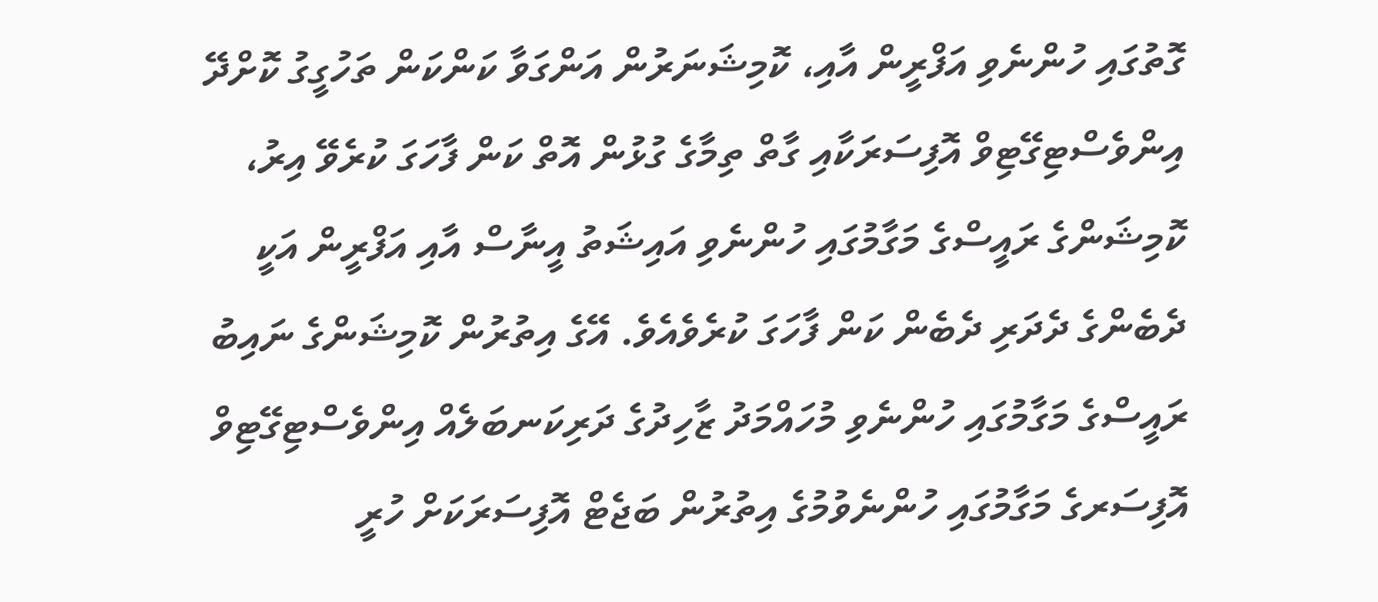ގޮތުގައި ހުންނެވި އަފްރީން އާއި، ކޮމިޝަނަރުން އަންގަވާ ކަންކަން ތަހުގީގު ކޮށްދޭ އިންވެސްޓިގޭޓިވް އޮފިސަރަކާއި ގާތް ތިމާގެ ގުޅުން އޮތް ކަން ފާހަގަ ކުރެވޭ އިރު، ކޮމިޝަންގެ ރައީސްގެ މަގާމުގައި ހުންނެވި އައިޝަތު އީނާސް އާއި އަފްރީން އަކީ ދެބެންގެ ދެދަރި ދެބެން ކަން ފާހަގަ ކުރެވެއެވެ. އޭގެ އިތުރުން ކޮމިޝަންގެ ނައިބު ރައީސްގެ މަގާމުގައި ހުންނެވި މުހައްމަދު ޒާހިދުގެ ދަރިކަނބަލެއް އިންވެސްޓިގޭޓިވް އޮފިސަރގެ މަގާމުގައި ހުންނެވުމުގެ އިތުރުން ބަޖެޓް އޮފިސަރަކަށް ހުރީ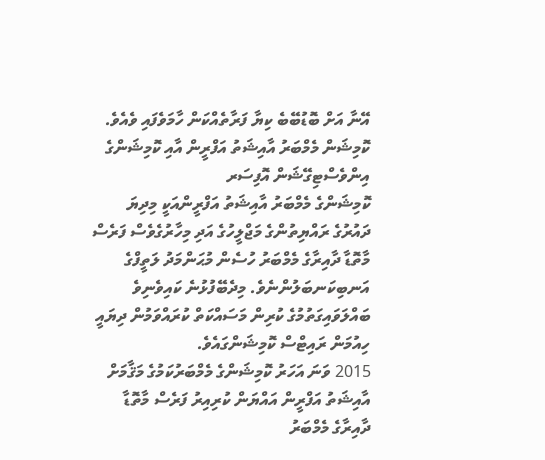އޭނާ އަށް ބޮޑުބޭބެ ކިޔާ ފަރާތެއްކަން ހާމަވެފައި ވެއެވެ.
ކޮމިޝަން މެމްބަރު އާއިޝަތު އަފްރީން އާއި ކޮމިޝަންގެ އިންވެސްޓިގޭޝަން އޮފިސަރ
ކޮމިޝަންގެ މެމްބަރު އާއިޝަތު އަފްރީންއަކީ މިދިޔަ ދައުރުގެ ރައްޔިތުންގެ މަޖްލީހުގެ އަދި މިހާރުގެވެސް ފަރެސް މާތޮޑާ ދާއިރާގެ މެމްބަރު ހުސެން މުޙަންމަދު ލަތީފްގެ އަނބިކަނބަލުންނެވެ. މިދެބޭފުޅުނެ ކައިވެނިވެ ބައްލަވައިގަތުމުގެ ކުރިން މަސައްކަތް ކުރައްވަމުން ދިޔައީ ހިއުމަން ރައިޓްސް ކޮމިޝަންގައެވެ.
2015 ވަނަ އަހަރު ކޮމިޝަންގެ މެމްބަރުކަމުގެ މަޤާމަށް އާއިޝަތު އަފްރީން އައްޔަން ކުރިއިރު ފަރެސް މާތޮޑާ ދާއިރާގެ މެމްބަރު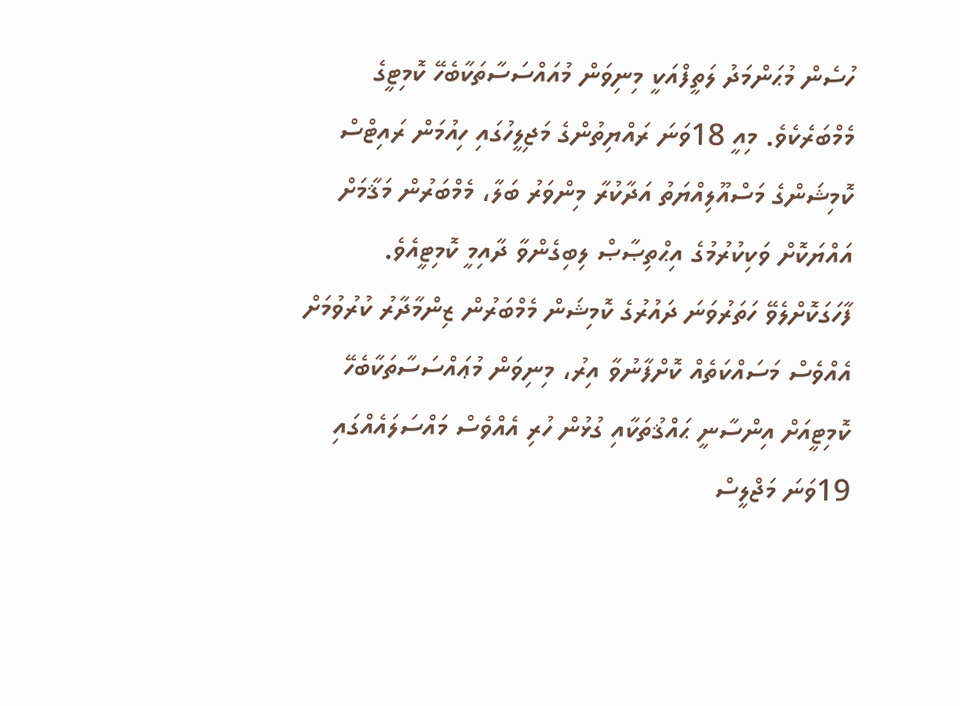ހުސެން މުޙަންމަދު ލަތީފްއަކީ މިނިވަން މުއައްސަސާތަކާބެހޭ ކޮމިޓީގެ މެމްބަރެކެވެ. މިއީ 18ވަނަ ރައްޔިތުންގެ މަޖިލީހުގައި ހިއުމަން ރައިޓްސް ކޮމިޝަންގެ މަސްއޫލިއްޔަތު އަދާކުރާ މިންވަރު ބަލާ، މެމްބަރުން މަޤާމަށް އައްޔަކޮށް ވަކިކުރުމުގެ އިޙްތިޞާޞް ލިބިގެންވާ ދާއިމީ ކޮމިޓީއެވެ. ފާހަގަކޮށްލެވޭ ހަތަރުވަނަ ދައުރުގެ ކޮމިޝަން މެމްބަރުން ޒިންމާދާރު ކުރުވުމަށް އެއްވެސް މަސައްކަތެއް ކޮށްފާނުވާ އިރު، މިނިވަން މުޢައްސަސާތަކާބެހޭ ކޮމިޓީއަށް އިންސާނީ ޙައްޤުތަކާއި ގުޅުން ހުރި އެއްވެސް މައްސަލައެއްގައި 19ވަނަ މަޖްލީސް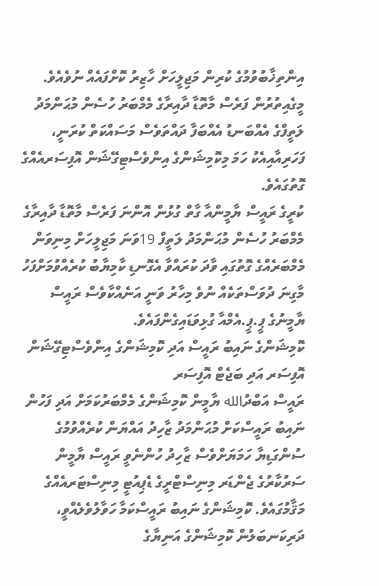އިންތިޚާބުވުމުގެ ކުރިން މަޖިލީހަށް ހާޒިރު ކޮށްފައެއް ނުވެއެވެ.
މީގެއިތުރުން ފަރެސް މާތޮޑާ ދާއިރާގެ މެމްބަރު ހުސެން މުޙަންމަދު ލަތީފްގެ އެއްބަނޑު އެއްބަފާ ދައްތަވެސް މަސައްކަތް ކުރަނީ، ފަހަރިއާއިއެކު ހަމަ މިކޮމިޝަންގެ އިންވެސްޓިގޭޝަން އޮފިސަރއެއްގެ ގޮތުގައެވެ.
ކުރީގެ ރައީސް ޔާމީންއާ ގާތް ގުޅުން އޮންނަ ފަރެސް މާތޮޑާ ދާއިރާގެ މެމްބަރު ހުސެން މުޙަންމަދު ލަތީފް 19ވަނަ މަޖިލީހަށް މިނިވަން މެމްބަރެއްގެ ގޮތުގައި ވާދަ ކުރައްވާ އެގޮނޑި ކާމިޔާބު ކުރެއްވުމަށްފަހު މާގިނަ ދުވަސްތަކެއް ނުވެ މިހާރު ވަނީ އަނެއްކާވެސް ރައީސް ޔާމީނުގެ ޕީ.ޕީ.އެމްއާ ގުޅިވަޑައިގެންފައެވެ.
ކޮމިޝަންގެ ނައިބު ރައީސް އަދި ކޮމިޝަންގެ އިންވެސްޓިގޭޝަން އޮފިސަރ އަދި ބަޖެޓް އޮފިސަރ
ރައީސް އަބްދުالله ޔާމީން ކޮމިޝަންގެ މެމްބަރުކަމަށް އަދި ފަހުން ނައިބު ރައީސްކަށް މުޙަންމަދު ޒާހިދު އައްޔަން ކުރެއްވުމުގެ ސުންގަޑިޔާ ހަމަޔަށްވެސް ޒާހިދު ހުންނެވީ ރައީސް ޔާމީން ސަރުކާރުގެ ޖެންޑަރ މިނިސްޓްރީގެ ޑެޕިއުޓީ މިނިސްޓަރއެއްގެ މަޤާމުގައެވެ. ކޮމިޝަންގެ ނައިބު ރައީސްކަމާ ހަވާލުވެލެއްވީ، ދަރިކަނބަލުން ކޮމިޝަންގެ އަނިޔާގެ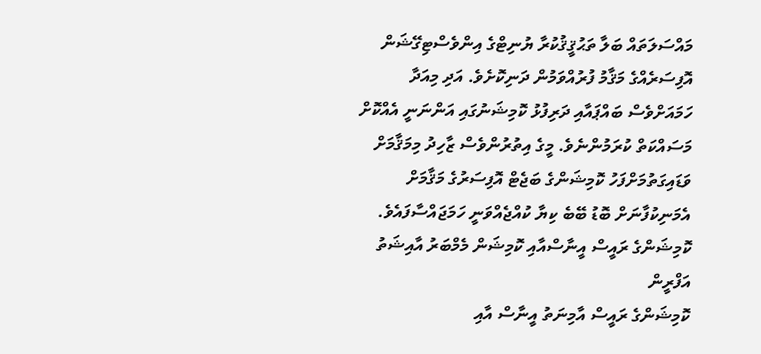މައްސަލަތައް ބަލާ ތަޙުޤީޤުކުރާ ޔުނިޓްގެ އިންވެސްޓިގޭޝަން އޮފިސަރެއްގެ މަޤާމު ފުރުއްވަމުން ދަނިކޮށެވެ. އަދި މިއަދާ ހަމައަށްވެސް ބައްޕައާއި ދަރިފުޅު ކޮމިޝަނުގައި އަންނަނީ އެއްކޮށް މަސައްކަތް ކުރަމުންނެވެ. މީގެ އިތުރުންވެސް ޒާހިދު މިމަޤާމަށް ވަޑައިގަތުމަށްފަހު ކޮމިޝަންގެ ބަޖެޓް އޮފިސަރުގެ މަޤާމަށް އެމަނިކުފާނަށް ބޮޑު ބޭބެ ކިޔާ ކުއްޖެއްވަނީ ހަމަޖައްސާފައެވެ.
ކޮމިޝަންގެ ރައީސް އީނާސްއާއި ކޮމިޝަން މެމްބަރު އާއިޝަތު އަފްރީން
ކޮމިޝަންގެ ރައީސް އާމިނަތު އީނާސް އާއި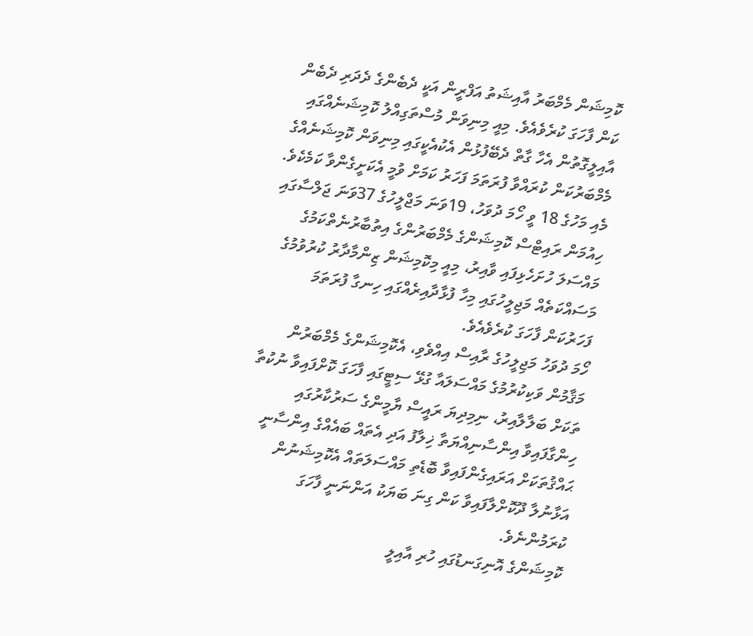ކޮމިޝަން މެމްބަރު އާއިޝަތު އަފްރީން އަކީ ދެބެންގެ ދެދަރި ދެބެން ކަން ފާހަގަ ކުރެވެއެވެ. މިއީ މިނިވަން މުސްތަގިއްލު ކޮމިޝަނެއްގައި އާއިލީގޮތުން އެހާ ގާތް ދެބޭފުޅުން އެކުއެކީގައި މިނިވަން ކޮމިޝަނެއްގެ މެމްބަރުކަން ކުރައްވާ ފުރަތަމަ ފަހަރު ކަމަށް ވުމީ އެކަށީގެންވާ ކަމެކެވެ.
މެއި މަހުގެ 18 ވީ ހޯމަ ދުވަހު، 19ވަނަ މަޖްލީހުގެ 37ވަނަ ޖަލްސާގައި ހިއުމަން ރައިޓްސް ކޮމިޝަންގެ މެމްބަރުންގެ އިތުބާރުނެތްކަމުގެ މައްސަލަ ހުށަހެޅިފައި ވާއިރު، މިއީ މިކޮމިޝަން ޒިންމާދާރު ކުރުވުމުގެ މަސައްކަތެއް މަޖިލީހުގައި މިހާ ފުޅާދާއިރެއްގައި ހިނގާ ފުރަތަމަ ފަހަރުކަން ފާހަގަ ކުރެވެއެވެ.
ހޯމަ ދުވަހު މަޖިލީހުގެ ރާއިސް އިއްވެވި، އެކޮމިޝަންގެ މެމްބަރުން މަޤާމުން ވަކިކުރުމުގެ މައްސަލައާ ގުޅޭ ސިޓީގައި ފާހަގަ ކޮށްފައިވާ ނުކުތާ ތަކަށް ބަލާލާއިރު، ނިމިދިޔަ ރައީސް ޔާމީންގެ ސަރުކާރުގައި ހިންގާފައިވާ އިންސާނިއްޔަތާ ޚިލާފު އަދި އެތައް ބައެއްގެ އިންސާނީ ޙައްޤުތަކަށް އަރައިގެންފައިވާ ބޮޑެތި މައްސަލަތައް އެކޮމިޝަނުން އަޅާނުލާ ދޫކޮށްލާފައިވާ ކަން ގިނަ ބަޔަކު އަންނަނީ ފާހަގަ ކުރަމުންނެވެ.
ކޮމިޝަންގެ އޮނިގަނޑުގައި ހުރި އާއިލީ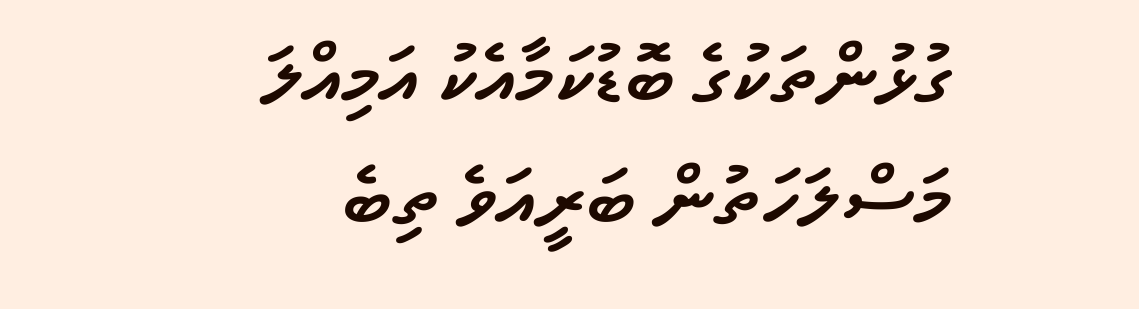ގުޅުންތަކުގެ ބޮޑުކަމާއެކު އަމިއްލަ މަސްލަހަތުން ބަރީއަވެ ތިބެ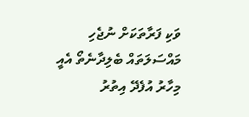ވަކި ފަރާތަކަށް ނުޖެހި މައްސަލަތައް ބެލިދާނެތޯ އެއީ މިހާރު އުފެދޭ އިތުރު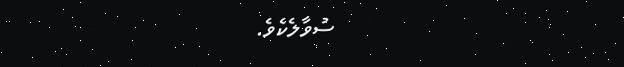ސުވާލެކެވެ.